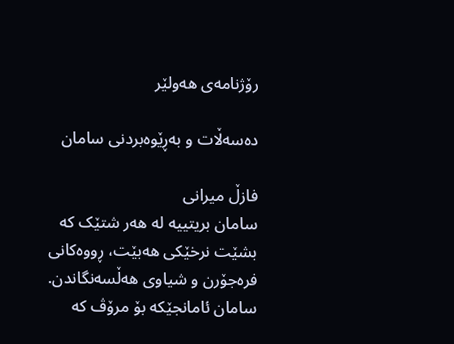رۆژنامەی ھەولێر

دەسەڵات و بەڕێوەبردنی سامان

فازڵ میرانی
سامان بریتییە لە هەر شتێک کە بشێت نرخێکی هەبێت، ڕووەکانی فرەجۆرن و شیاوی هەڵسەنگاندن. سامان ئامانجێکە بۆ مرۆڤ کە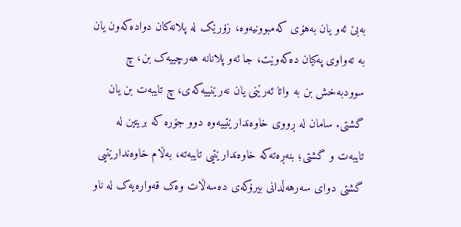بەبێ ئەو یان بەهۆی کەمبوونیەوە، زۆرێک لە پلانەکان دوادەکەون یان بە تەواوی پەکیان دەکەوێت، جا ئەو پلانانە هەرچییەک بن، چ سوودبەخش بن بە واتا ئەرێنی یان نەرێنییەکەی، چ تایبەت بن یان گشتی. سامان لە ڕووی خاوەندارێتییەوە دوو جۆرە کە بریتین لە تایبەت و گشتی؛ بنەڕەتەکە خاوەندارێتیی تایبەتە، بەڵام خاوەندارێتیی گشتی دوای سەرهەڵدانی بیرۆکەی دەسەڵات وەک قەوارەیەک لە ناو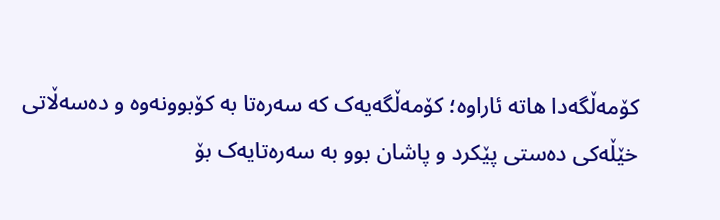کۆمەڵگەدا هاتە ئاراوە؛ کۆمەڵگەیەک کە سەرەتا بە کۆبوونەوە و دەسەڵاتی خێڵەکی دەستی پێکرد و پاشان بوو بە سەرەتایەک بۆ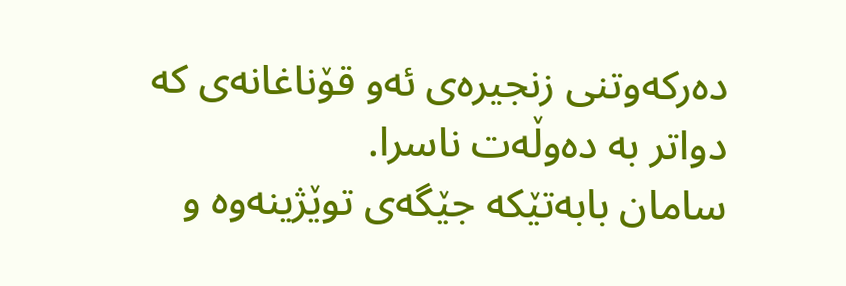دەرکەوتنی زنجیرەی ئەو قۆناغانەی کە دواتر بە دەوڵەت ناسرا.
سامان بابەتێکە جێگەی توێژینەوە و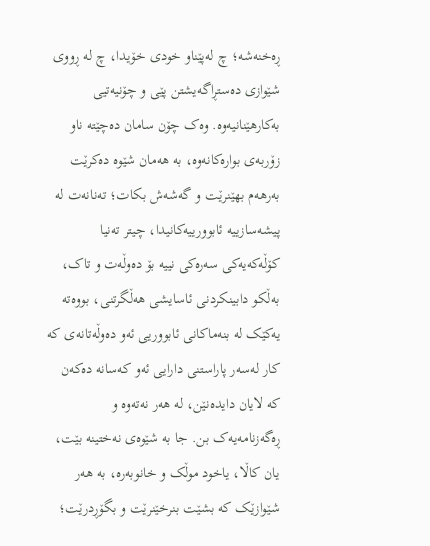ڕەخنەشە؛ چ لەپێناو خودی خۆیدا، چ لە ڕووی شێوازی دەستڕاگەیشتن پێی و چۆنیەتیی بەکارهێنانیەوە. وەک چۆن سامان دەچێتە ناو زۆربەی بوارەکانەوە، بە هەمان شێوە دەکرێت بەرهەم بهێنرێت و گەشەش بکات؛ تەنانەت لە پیشەسازییە ئابوورییەکانیدا، چیتر تەنیا کۆڵەکەیەکی سەرەکی نییە بۆ دەوڵەت و تاک، بەڵکو دابینکردنی ئاسایشی هەڵگرتنی، بووەتە یەکێک لە بنەماکانی ئابووریی ئەو دەوڵەتانەی کە کار لەسەر پاراستنی دارایی ئەو کەسانە دەکەن کە لایان دایدەنێن، لە هەر نەتەوە و ڕەگەزنامەیەک بن. جا بە شێوەی نەختینە بێت، یان کاڵا، یاخود موڵک و خانوبەرە، بە هەر شێوازێک کە بشێت بنرخێنرێت و بگۆڕدرێت؛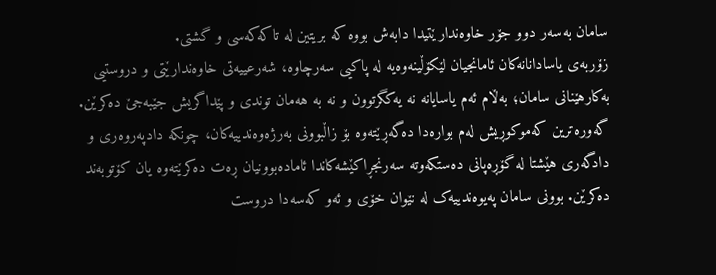سامان بەسەر دوو جۆر خاوەندارێتیدا دابەش بووە کە بریتین لە تاکەکەسی و گشتی.
زۆربەی یاسادانانەکان ئامانجیان لێکۆڵینەوەیە لە پاکیی سەرچاوە، شەرعییەتی خاوەندارێتی و دروستیی بەکارهێنانی سامان؛ بەڵام ئەم یاسایانە نە یەکگرتوون و نە بە هەمان توندی و پێداگریش جێبەجێ دەکرێن. گەورەترین کەموکوڕیش لەم بوارەدا دەگەڕێتەوە بۆ زاڵبوونی بەرژەوەندییەکان، چونکە دادپەروەری و دادگەری هێشتا لە گۆڕەپانی دەستکەوتە سەرنجڕاکێشەکاندا ئامادەبوونیان ڕەت دەکرێتەوە یان کۆتوبەند دەکرێن. بوونی سامان پەیوەندییەک لە نێوان خۆی و ئەو کەسەدا دروست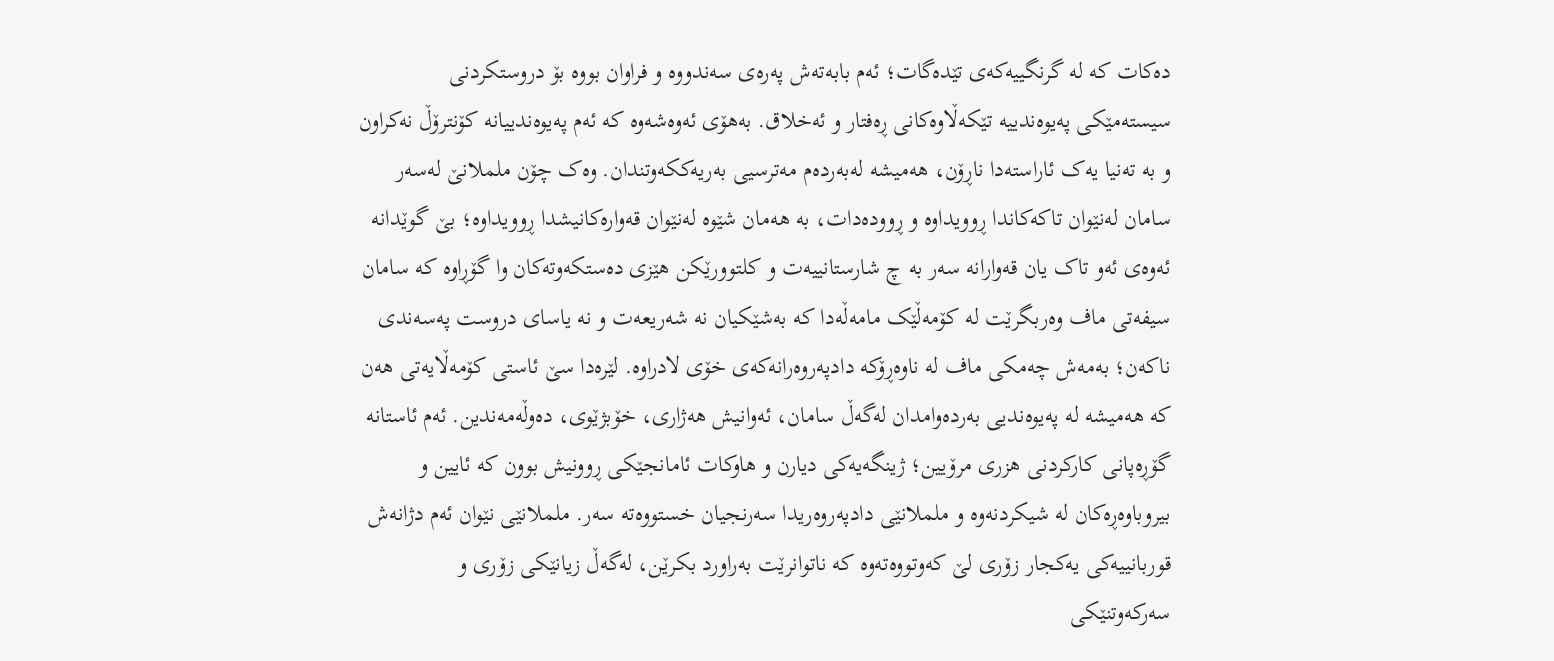دەکات کە لە گرنگییەکەی تێدەگات؛ ئەم بابەتەش پەرەی سەندووە و فراوان بووە بۆ دروستکردنی سیستەمێکی پەیوەندییە تێکەڵاوەکانی ڕەفتار و ئەخلاق. بەهۆی ئەوەشەوە کە ئەم پەیوەندییانە کۆنترۆڵ نەکراون و بە تەنیا یەک ئاراستەدا ناڕۆن، هەمیشە لەبەردەم مەترسیی بەریەککەوتندان. وەک چۆن ململانێ لەسەر سامان لەنێوان تاکەکاندا ڕوویداوە و ڕوودەدات، بە هەمان شێوە لەنێوان قەوارەکانیشدا ڕوویداوە؛ بێ گوێدانە ئەوەی ئەو تاک یان قەوارانە سەر بە چ شارستانییەت و کلتوورێکن هێزی دەستکەوتەکان وا گۆڕاوە کە سامان سیفەتی ماف وەربگرێت لە کۆمەڵێک مامەڵەدا کە بەشێکیان نە شەریعەت و نە یاسای دروست پەسەندی ناکەن؛ بەمەش چەمکی ماف لە ناوەڕۆکە دادپەروەرانەکەی خۆی لادراوە. لێرەدا سێ ئاستی کۆمەڵایەتی هەن کە هەمیشە لە پەیوەندیی بەردەوامدان لەگەڵ سامان، ئەوانیش هەژاری، خۆبژێوی، دەوڵەمەندین. ئەم ئاستانە گۆڕەپانی کارکردنی هزری مرۆیین؛ ژینگەیەکی دیارن و هاوكات ئامانجێکی ڕوونیش بوون کە ئایین و بیروباوەڕەکان لە شیکردنەوە و ململانێی دادپەروەریدا سەرنجیان خستووەتە سەر. ململانێی نێوان ئەم دژانەش قوربانییەکی یەکجار زۆری لێ کەوتووەتەوە کە ناتوانرێت بەراورد بکرێن، لەگەڵ زیانێکی زۆری و سەرکەوتنێکی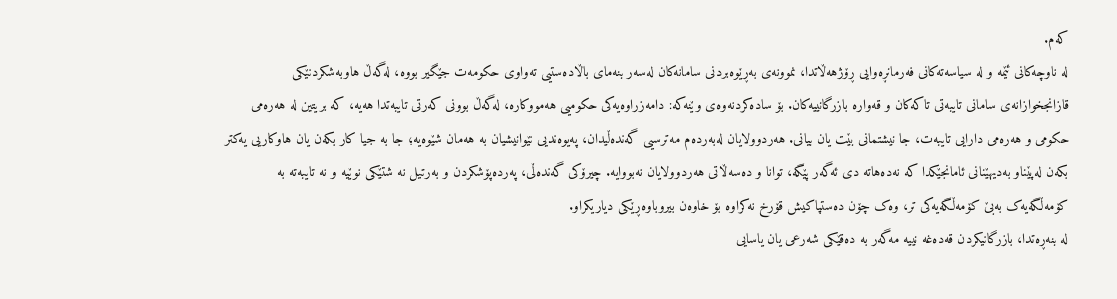کەم.
لە ناوچەکانی ئێمە و لە سیاسەتەکانی فەرمانڕەوایی ڕۆژهەڵاتدا، نموونەی بەڕێوەبردنی سامانەکان لەسەر بنەمای باڵادەستیی تەواوی حکومەت جێگیر بووە، لەگەڵ هاوبەشکردنێکی قازانجخوازانەی سامانی تایبەتی تاکەکان و قەوارە بازرگانییەکان. بۆ سادەکردنەوەی وێنەکە: دامەزراوەیەکی حکومیی هەمووکارە، لەگەڵ بوونی کەرتی تایبەتدا هەیە، کە بریتین لە هەرەمی حکومی و هەرەمی دارایی تایبەت، جا نیشتمانی بێت یان بیانی. هەردوولایان لەبەردەم مەترسیی گەندەڵیدان، پەیوەندیی نێوانیشیان بە هەمان شێوەیە؛ جا بە جیا کار بکەن یان هاوکاریی یەکتر بکەن لەپێناو بەدیهێنانی ئامانجێکدا کە نەدەهاتە دی ئەگەر پێگە، توانا و دەسەڵاتی هەردوولایان نەبووایە. چیرۆکی گەندەڵی، پەردەپۆشکردن و بەرتیل نە شتێکی نوێیە و نە تایبەتە بە کۆمەڵگەیەک بەبێ کۆمەڵگەیەکی تر، وەک چۆن دەستپاکیش قۆرخ نەکراوە بۆ خاوەن بیروباوەڕێکی دیاریکراو.
لە بنەڕەتدا، بازرگانیکردن قەدەغە نییە مەگەر بە دەقێکی شەرعی یان یاسایی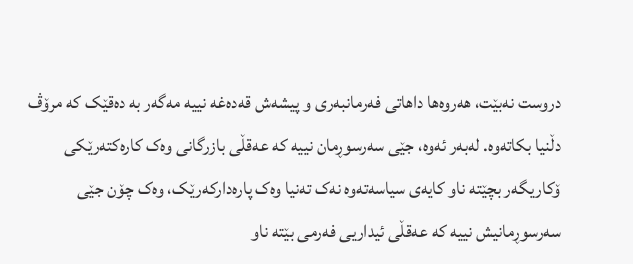دروست نەبێت، هەروەها داهاتی فەرمانبەری و پیشەش قەدەغە نییە مەگەر بە دەقێک کە مرۆڤ دڵنیا بکاتەوە. لەبەر ئەوە، جێی سەرسوڕمان نییە کە عەقڵی بازرگانی وەک کارەکتەرێکی ۆکاریگەر بچێتە ناو کایەی سیاسەتەوە نەک تەنیا وەک پارەدارکەرێک، وەک چۆن جێی سەرسوڕمانیش نییە کە عەقڵی ئیداریی فەرمی بێتە ناو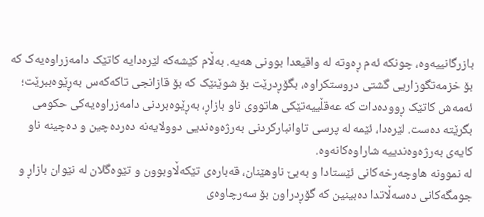بازرگانییەوە، چونکە ئەم ڕەوتە لە واقیعدا بوونی هەیە. بەڵام کێشەکە لێرەدایە کاتێک دامەزراوەیەک کە بۆ خزمەتگوزاریی گشتی دروستکراوە، بگۆڕدرێت بۆ شوێنێک کە بۆ قازانجی تاکەکەس بەڕێوەببرێت؛ ئەمەش کاتێک ڕوودەدات کە عەقڵییەتێکی هاتووی ناو بازاڕ، بەڕێوەبردنی دامەزراوەیەکی حکومی بگرێتە دەست. لێرەدا، ئێمە لە پرسی تاوانبارکردنی بەرژەوەندیی دوولایەنە دەردەچین و دەچینە ناو کایەی بەرژەوەندییە شاراوەکانەوە.
لە نموونە هاوچەرخەکانی ئێستادا و بەبێ ناوهێنان، قەبارەی تێکەڵاوبوون و تێوەگلان لە نێوان بازاڕ و جومگەکانی دەسەڵاتدا دەبینین کە گۆڕدراون بۆ سەرچاوەی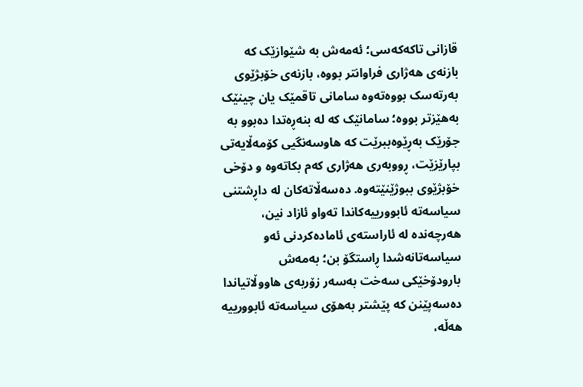قازانی تاکەکەسی؛ ئەمەش بە شێوازێک کە بازنەی هەژاری فراوانتر بووە، بازنەی خۆبژێوی بەرتەسک بووەتەوە سامانی تاقمێک یان چینێک بەهێزتر بووە؛ سامانێک کە لە بنەڕەتدا دەبوو بە جۆرێک بەڕێوەببرێت کە هاوسەنگیی کۆمەڵایەتی بپارێزێت، ڕووبەری هەژاری کەم بکاتەوە و دۆخی خۆبژێوی ببوژێنێتەوە. دەسەڵاتەکان لە داڕشتنی سیاسەتە ئابوورییەکاندا تەواو ئازاد نین، هەرچەندە لە ئاراستەی ئامادەکردنی ئەو سیاسەتانەشدا ڕاستگۆ بن؛ بەمەش بارودۆخێکی سەخت بەسەر زۆربەی هاووڵاتیاندا دەسەپێنن کە پێشتر بەهۆی سیاسەتە ئابوورییە هەڵە،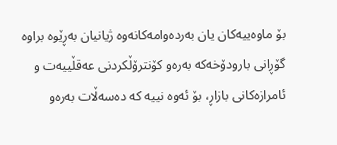بۆ ماوەییەکان یان بەردەوامەکانەوە ژیانیان بەڕێوە براوە گۆڕانی بارودۆخەکە بەرەو کۆنترۆڵکردنی عەقڵییەت و ئامرازەکانی بازاڕ، بۆ ئەوە نییە کە دەسەڵات بەرەو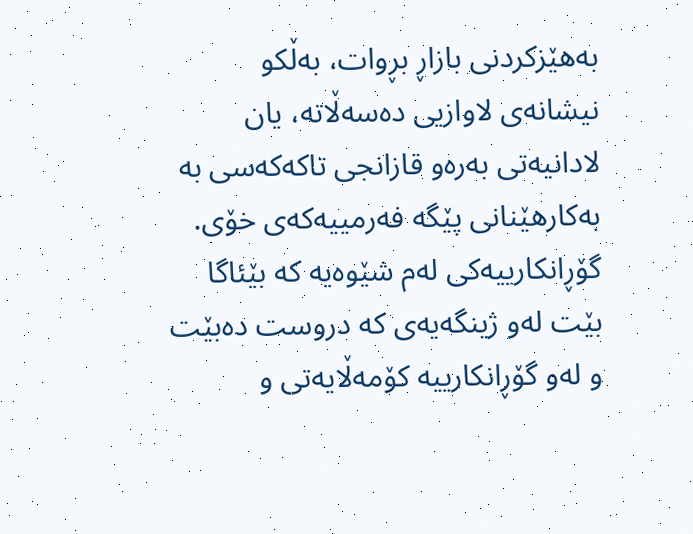بەهێزکردنی بازاڕ بڕوات، بەڵکو نیشانەی لاوازیی دەسەڵاتە، یان لادانیەتی بەرەو قازانجی تاکەکەسی بە بەکارهێنانی پێگە فەرمییەکەی خۆی. گۆڕانکارییەکی لەم شێوەیە کە بێئاگا بێت لەو ژینگەیەی کە دروست دەبێت و لەو گۆڕانکارییە کۆمەڵایەتی و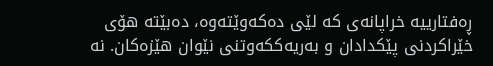ڕەفتارییە خراپانەی کە لێی دەکەوێتەوە، دەبێتە هۆی خێراکردنی پێکدادان و بەریەککەوتنی نێوان هێزەکان. نە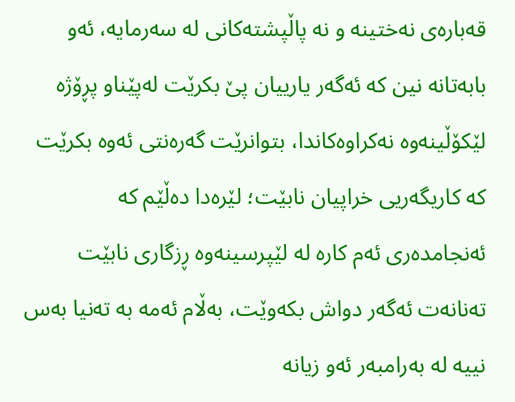قەبارەی نەختینە و نە پاڵپشتەکانی لە سەرمایە، ئەو بابەتانە نین کە ئەگەر یارییان پێ بکرێت لەپێناو پڕۆژە لێکۆڵینەوە نەکراوەکاندا، بتوانرێت گەرەنتی ئەوە بکرێت کە کاریگەریی خراپیان نابێت؛ لێرەدا دەڵێم کە ئەنجامدەری ئەم کارە لە لێپرسینەوە ڕزگاری نابێت تەنانەت ئەگەر دواش بکەوێت، بەڵام ئەمە بە تەنیا بەس نییە لە بەرامبەر ئەو زیانە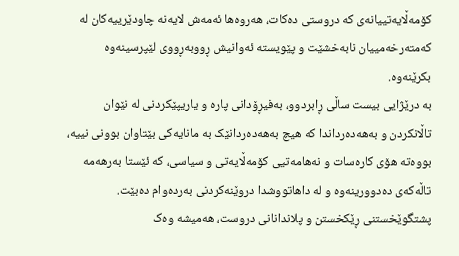کۆمەڵایەتییانەی کە دروستی دەکات، هەروەها ئەمەش لایەنە چاودێرییەکان لە کەمتەرخەمییان نابەخشێت و پێویستە ئەوانیش ڕووبەڕووی لێپرسینەوە بکرێنەوە.
بە درێژایی بیست ساڵی ڕابردوو، بەفیڕۆدانی پارە و یاریپێکردنی لە نێوان تاڵانکردن و بەهەدەرداندا کە هیچ بەهەدەردانێک بە مانایەکی بێتاوان بوونی نییە، بووەتە هۆی کارەسات و نەهامەتیی کۆمەڵایەتی و سیاسی، کە ئێستا بەرهەمە تاڵەکەی دەدوورینەوە و لە داهاتووشدا دروێنەکردنی بەردەوام دەبێت. پشتگوێخستنی ڕێکخستن و پلاندانانی دروست، هەمیشە وەک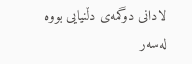لادانی دوگمەی دڵنیایی بووە لەسەر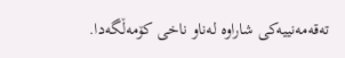تەقەمەنییەکی شاراوە لەناو ناخی کۆمەڵگەدا.